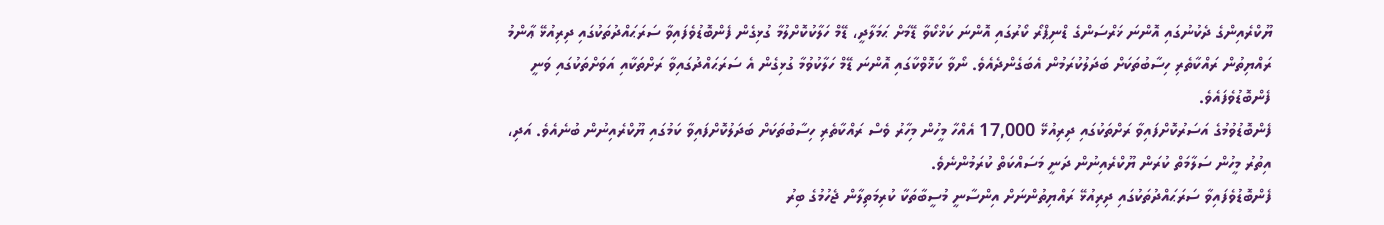ޔޫކްރެއިންގެ ދެކުނުގައި އޮންނަ ޚަރްސަންގެ ޑްނިޕްރޯ ކޯރުގައި އޮންނަ ކަޚްކޯވާ ޑޭމަށް ޙަމަލާދީ، ޑޭމް ހަލާކުކޮށްލުމާ ގުޅިގެން ފެންބޮޑުވެފައިވާ ސަރަޙައްދުތަކުގައި ދިރިއުޅޭ ޢާންމު ރައްޔިތުން ރައްކާތެރި ހިސާބުތަކަށް ބަދަލުކުރަމުން އެބަގެންދެއެވެ. ނޯވާ ކަޚޮވްކާގައި އޮންނަ ޑޭމް ހަލާކުވުމާ ގުޅިގެން އެ ސަރަޙައްދުގައިވާ ރަށްތަކާއި އަވަށްތަކުގައި ވަނީ ފެންބޮޑުވެފައެވެ.
ފެންބޮޑުވުމުގެ އަސަރުކޮށްފައިވާ ރަށްތަކުގައި ދިރިއުޅޭ 17,000 އެއްހާ މީހުން މިހާރު ވެސް ރައްކާތެރި ހިސާބުތަކަށް ބަދަލުކޮށްފައިވާ ކަމުގައި ޔޫކްރެއިނުން ބުނެއެވެ. އަދި، އިތުރު މީހުން ސަލާމަތް ކުރަން ޔޫކްރެއިނުން ދަނީ މަސައްކަތް ކުރަމުންނެވެ.
ފެންބޮޑުވެފައިވާ ސަރަޙައްދުތަކުގައި ދިރިއުޅޭ ރައްޔިތުންނަށް އިންސާނީ މުސީބާތަކާ ކުރިމަތިލާން ޖެހުމުގެ ބިރު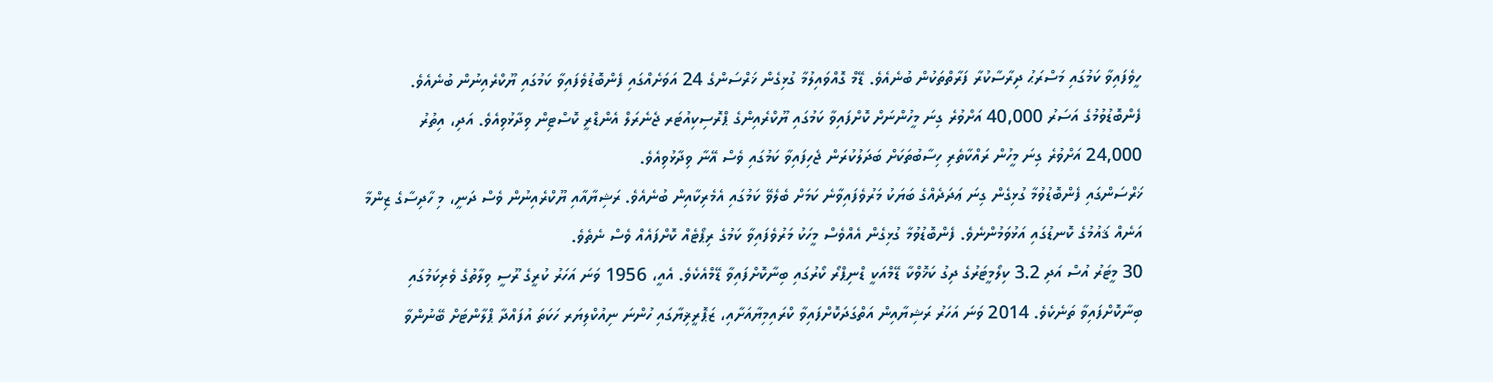ހީވެފައިވާ ކަމުގައި މަސްރަޙު ދިރާސާކުރާ ފަރާތްތަކުން ބުނެއެވެ. ޑޭމް ގޮއްވައިލުމާ ގުޅިގެން ޚަރްސަންގެ 24 އަވަށެއްގައި ފެންބޮޑުވެފައިވާ ކަމުގައި ޔޫކްރެއިނުން ބުނެއެވެ.
ފެންބޮޑުވުމުގެ އަސަރު 40,000 އަށްވުރެ ގިނަ މީހުންނަށް ކޮށްފައިވާ ކަމުގައި ޔޫކްރެއިންގެ ޕްރޮސިކިއުޓަރ ޖެނެރަލް އެންޑްރީ ކޮސްޓިން ވިދާޅުވިއެވެ. އަދި، އިތުރު 24,000 އަށްވުރެ ގިނަ މީހުން ރައްކާތެރި ހިސާބުތަކަށް ބަދަލުކުރަން ޖެހިފައިވާ ކަމުގައި ވެސް އޭނާ ވިދާޅުވިއެވެ.
ޚަރްސަންގައި ފެންބޮޑުވުމާ ގުޅިގެން ގިނަ ޢަދަދެއްގެ ބަޔަކު މަރުވެފައިވާނެ ކަމަށް ބެލެވޭ ކަމުގައި އެމެރިކާއިން ބުނެއެވެ. ރަޝިޔާއާއި ޔޫކްރެއިނުން ވެސް ދަނީ، މި ހާދިސާގެ ޒިންމާ އަނެއް ޤައުމުގެ ކޮނޑުގައި އަޅުވަމުންނެވެ. ފެންބޮޑުވުމާ ގުޅިގެން އެއްވެސް މީހަކު މަރުވެފައިވާ ކަމުގެ ރިޕޯޓެއް ކޮށްފައެއް ވެސް ނެތެވެ.
30 މީޓަރު އުސް އަދި 3.2 ކިލޯމީޓަރުގެ ދިގު ކަޚޮވްކާ ޑޭމްއަކީ ޑްނިޕްރޯ ކޯރުގައި ބިނާކޮށްފައިވާ ޑޭމްއެކެވެ. އެއީ، 1956 ވަނަ އަހަރު ކުރީގެ ރޫސީ ވިލާތުގެ ވެރިކަމުގައި ބިނާކޮށްފައިވާ ތަނެކެވެ. 2014 ވަނަ އަހަރު ރަޝިޔާއިން އަތްގަދަކޮށްފައިވާ ކްރައިމިޔާއަށާއި، ޒަޕޮރީޜިޔާގައި ހުންނަ ނިއުކްލިޔަރ ހަކަތަ އުފައްދާ ޕްލާންޓަށް ބޭނުންވާ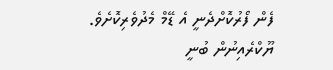ފެން ފޯރުކޮށްދެނީ އެ ޑޭމް މެދުވެރިކޮށެވެ.
ޔޫކްރެއިނުން ބުނީ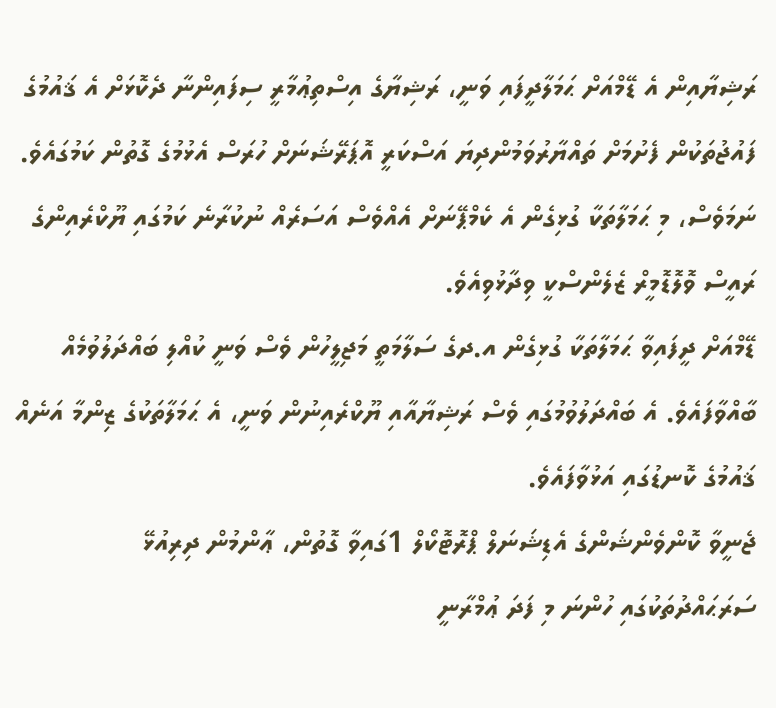ރަޝިޔާއިން އެ ޑޭމްއަށް ޙަމަލާދީފައި ވަނީ، ރަޝިޔާގެ އިސްތިޢުމާރީ ސިފައިންނާ ދެކޮޅަށް އެ ޤައުމުގެ ފައުޖުތަކުން ފެށުމަށް ތައްޔާރުވަމުންދިޔަ އަސްކަރީ އޮޕަރޭޝަނަށް ހުރަސް އެޅުމުގެ ގޮތުން ކަމުގައެވެ. ނަމަވެސް، މި ޙަމަލާތަކާ ގުޅިގެން އެ ކެމްޕޭނަށް އެއްވެސް އަސަރެއް ނުކުރާނެ ކަމުގައި ޔޫކްރެއިންގެ ރައީސް ވޮލޮޑޮމީރް ޒެލެންސްކީ ވިދާޅުވިއެވެ.
ޑޭމްއަށް ދީފައިވާ ޙަމަލާތަކާ ގުޅިގެން އ.ދގެ ސަލާމަތީ މަޖިލީހުން ވެސް ވަނީ ކުއްލި ބައްދަލުވުމެއް ބާއްވާފައެވެ. އެ ބައްދަލުވުމުގައި ވެސް ރަޝިޔާއާއި ޔޫކްރެއިނުން ވަނީ، އެ ޙަމަލާތަކުގެ ޒިންމާ އަނެއް ޤައުމުގެ ކޮނޑުގައި އަޅުވާފައެވެ.
ޖެނީވާ ކޮންވެންޝަންގެ އެޑިޝަނަލް ޕްރޮޓޮކޯލް 1ގައިވާ ގޮތުން، ޢާންމުން ދިރިއުޅޭ ސަރަޙައްދުތަކުގައި ހުންނަ މި ފަދަ ޢުމްރާނީ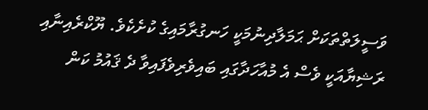ވަސީލަތްތަކަށް ޙަމަލާދިނުމަކީ ހަނގުރާމައިގެ ކުށެކެވެ. ޔޫކްރެއިނާއި ރަޝިޔާއަކީ ވެސް އެ މުއާހަދާގައި ބައިވެރިވެފައިވާ ދެ ޤައުމު ކަން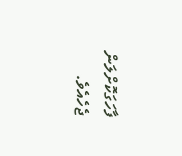ފާހަގަކޮށްލަން ޖެހެއެވެ.